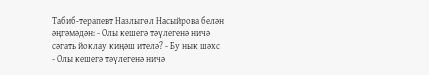Табиб-терапевт Назлыгөл Насыйрова белән әңгәмәдән: - Олы кешегә тәүлегенә ничә сәгать йоклау киңәш ителә? - Бу нык шәхс
- Олы кешегә тәүлегенә ничә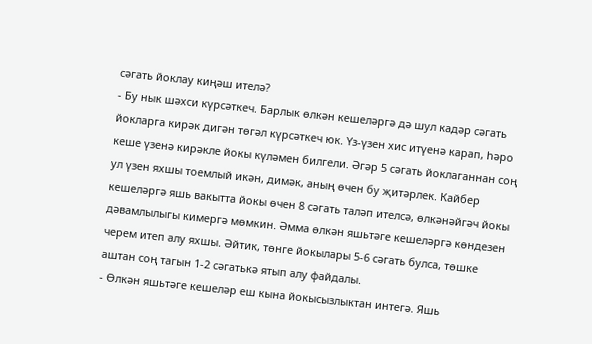сәгать йоклау киңәш ителә?
- Бу нык шәхси күрсәткеч. Барлык өлкән кешеләргә дә шул кадәр сәгать йокларга кирәк дигән төгәл күрсәткеч юк. Үз-үзен хис итүенә карап, һәро кеше үзенә кирәкле йокы күләмен билгели. Әгәр 5 сәгать йоклаганнан соң ул үзен яхшы тоемлый икән, димәк, аның өчен бу җитәрлек. Кайбер кешеләргә яшь вакытта йокы өчен 8 сәгать таләп ителсә, өлкәнәйгәч йокы дәвамлылыгы кимергә мөмкин. Әмма өлкән яшьтәге кешеләргә көндезен черем итеп алу яхшы. Әйтик, төнге йокылары 5-6 сәгать булса, төшке аштан соң тагын 1-2 сәгатькә ятып алу файдалы.
- Өлкән яшьтәге кешеләр еш кына йокысызлыктан интегә. Яшь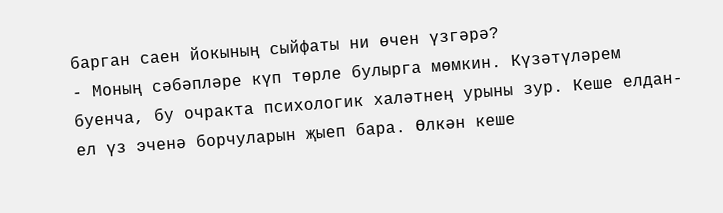барган саен йокының сыйфаты ни өчен үзгәрә?
- Моның сәбәпләре күп төрле булырга мөмкин. Күзәтүләрем буенча, бу очракта психологик халәтнең урыны зур. Кеше елдан-ел үз эченә борчуларын җыеп бара. Өлкән кеше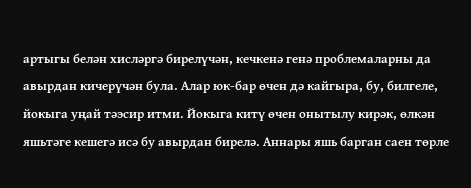артыгы белән хисләргә бирелүчән, кечкенә генә проблемаларны да авырдан кичерүчән була. Алар юк-бар өчен дә кайгыра, бу, билгеле, йокыга уңай тәэсир итми. Йокыга китү өчен онытылу кирәк, өлкән яшьтәге кешегә исә бу авырдан бирелә. Аннары яшь барган саен төрле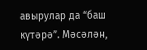авырулар да “баш күтәрә”. Мәсәлән,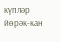күпләр йөрәк-кан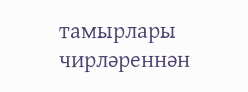тамырлары чирләреннән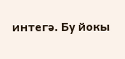интегә. Бу йокы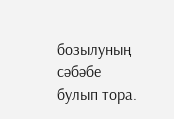бозылуның сәбәбе булып тора.